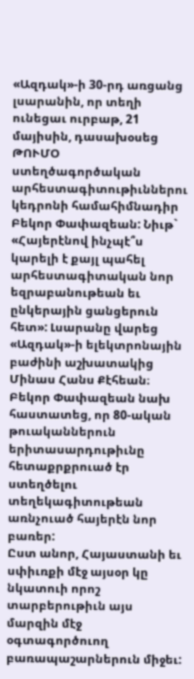«Ազդակ»-ի 30-րդ առցանց լսարանին, որ տեղի ունեցաւ ուրբաթ, 21 մայիսին, դասախօսեց ԹՈՒՄՕ ստեղծագործական արհեստագիտութիւններու կեդրոնի համահիմնադիր Բեկոր Փափազեան: Նիւթ` «Հայերէնով ինչպէ՞ս կարելի է քայլ պահել արհեստագիտական նոր եզրաբանութեան եւ ընկերային ցանցերուն հետ»: Լսարանը վարեց «Ազդակ»-ի ելեկտրոնային բաժինի աշխատակից Մինաս Հանս Քէհեան։
Բեկոր Փափազեան նախ հաստատեց, որ 80-ական թուականներուն երիտասարդութիւնը հետաքրքրուած էր ստեղծելու տեղեկագիտութեան առնչուած հայերէն նոր բառեր:
Ըստ անոր, Հայաստանի եւ սփիւռքի մէջ այսօր կը նկատուի որոշ տարբերութիւն այս մարզին մէջ օգտագործուող բառապաշարներուն միջեւ: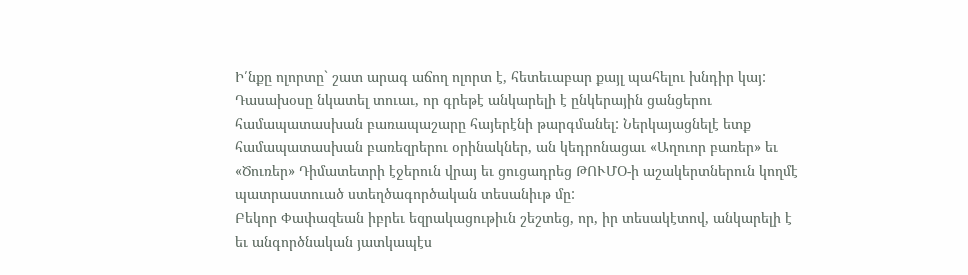Ի՛նքը ոլորտը` շատ արագ աճող ոլորտ է, հետեւաբար քայլ պահելու խնդիր կայ:
Դասախօսը նկատել տուաւ, որ գրեթէ անկարելի է ընկերային ցանցերու համապատասխան բառապաշարը հայերէնի թարգմանել: Ներկայացնելէ ետք համապատասխան բառեզրերու օրինակներ, ան կեդրոնացաւ «Աղուոր բառեր» եւ «Ծուռեր» Դիմատետրի էջերուն վրայ եւ ցուցադրեց ԹՈՒՄՕ-ի աշակերտներուն կողմէ պատրաստուած ստեղծագործական տեսանիւթ մը:
Բեկոր Փափազեան իբրեւ եզրակացութիւն շեշտեց, որ, իր տեսակէտով, անկարելի է եւ անգործնական յատկապէս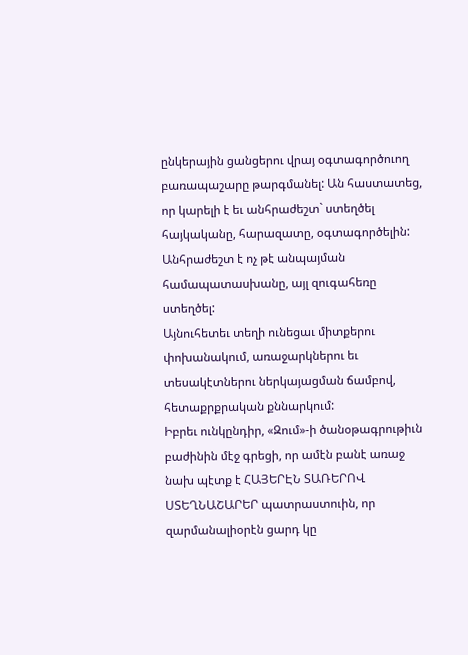ընկերային ցանցերու վրայ օգտագործուող բառապաշարը թարգմանել: Ան հաստատեց, որ կարելի է եւ անհրաժեշտ` ստեղծել հայկականը, հարազատը, օգտագործելին: Անհրաժեշտ է ոչ թէ անպայման համապատասխանը, այլ զուգահեռը ստեղծել:
Այնուհետեւ տեղի ունեցաւ միտքերու փոխանակում, առաջարկներու եւ տեսակէտներու ներկայացման ճամբով, հետաքրքրական քննարկում:
Իբրեւ ունկընդիր, «Զում»-ի ծանօթագրութիւն բաժինին մէջ գրեցի, որ ամէն բանէ առաջ նախ պէտք է ՀԱՅԵՐԷՆ ՏԱՌԵՐՈՎ ՍՏԵՂՆԱՇԱՐԵՐ պատրաստուին, որ զարմանալիօրէն ցարդ կը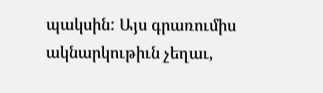պակսին: Այս գրառումիս ակնարկութիւն չեղաւ,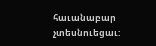հաւանաբար չտեսնուեցաւ: